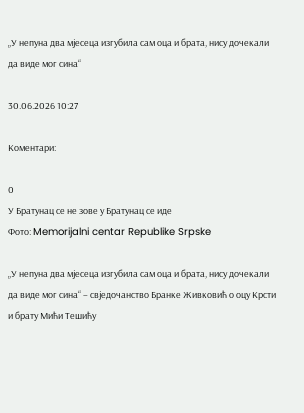„У непуна два мјесеца изгубила сам оца и брата, нису дочекали да виде мог сина“

30.06.2026 10:27

Коментари:

0
У Братунац се не зове у Братунац се иде
Фото: Memorijalni centar Republike Srpske

„У непуна два мјесеца изгубила сам оца и брата, нису дочекали да виде мог сина“ – свједочанство Бранке Живковић о оцу Крсти и брату Мићи Тешићу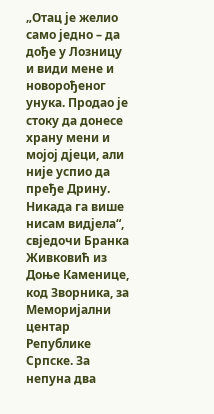„Отац је желио само једно – да дође у Лозницу и види мене и новорођеног унука. Продао је стоку да донесе храну мени и мојој дјеци, али није успио да пређе Дрину. Никада га више нисам видјела“, свједочи Бранка Живковић из Доње Каменице, код Зворника, за Меморијални центар Републике Српске. За непуна два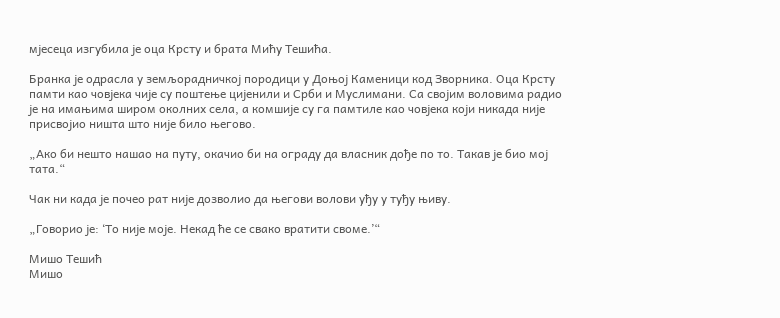мјесеца изгубила је оца Крсту и брата Мићу Тешића.

Бранка је одрасла у земљорадничкој породици у Доњој Каменици код Зворника. Оца Крсту памти као човјека чије су поштење цијенили и Срби и Муслимани. Са својим воловима радио је на имањима широм околних села, а комшије су га памтиле као човјека који никада није присвојио ништа што није било његово.

„Ако би нешто нашао на путу, окачио би на ограду да власник дође по то. Такав је био мој тата.“

Чак ни када је почео рат није дозволио да његови волови уђу у туђу њиву.

„Говорио је: ‘То није моје. Некад ће се свако вратити своме.’“

Мишо Тешић
Мишо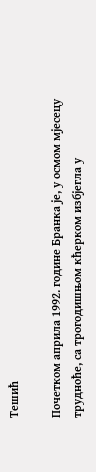Тешић

Почетком априла 1992. године Бранка је, у осмом мјесецу трудноће, са трогодишњом кћерком избјегла у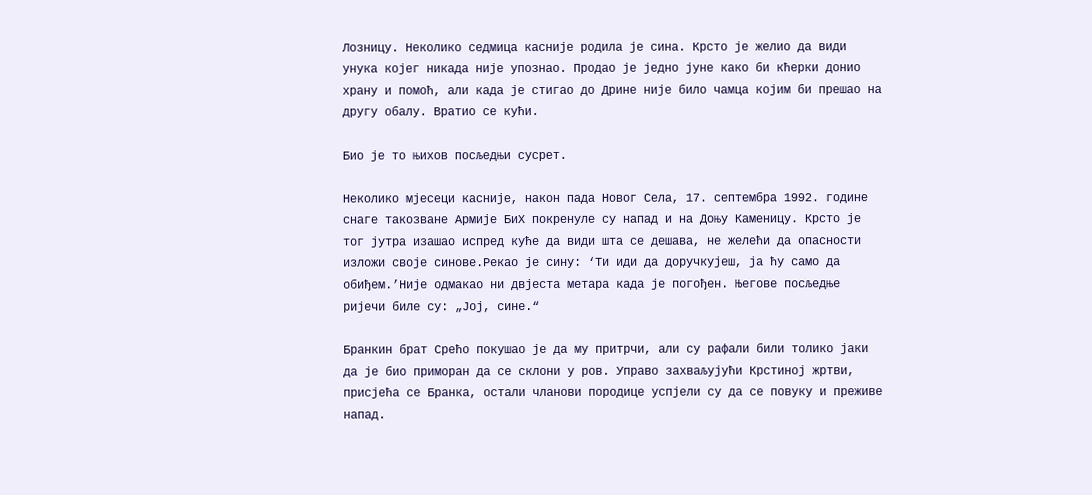Лозницу. Неколико седмица касније родила је сина. Крсто је желио да види унука којег никада није упознао. Продао је једно јуне како би кћерки донио храну и помоћ, али када је стигао до Дрине није било чамца којим би прешао на другу обалу. Вратио се кући.

Био је то њихов посљедњи сусрет.

Неколико мјесеци касније, након пада Новог Села, 17. септембра 1992. године снаге такозване Армије БиХ покренуле су напад и на Доњу Каменицу. Крсто је тог јутра изашао испред куће да види шта се дешава, не желећи да опасности изложи своје синове.Рекао је сину: ‘Ти иди да доручкујеш, ја ћу само да обиђем.’Није одмакао ни двјеста метара када је погођен. Његове посљедње ријечи биле су: „Јој, сине.“

Бранкин брат Срећо покушао је да му притрчи, али су рафали били толико јаки да је био приморан да се склони у ров. Управо захваљујући Крстиној жртви, присјећа се Бранка, остали чланови породице успјели су да се повуку и преживе напад.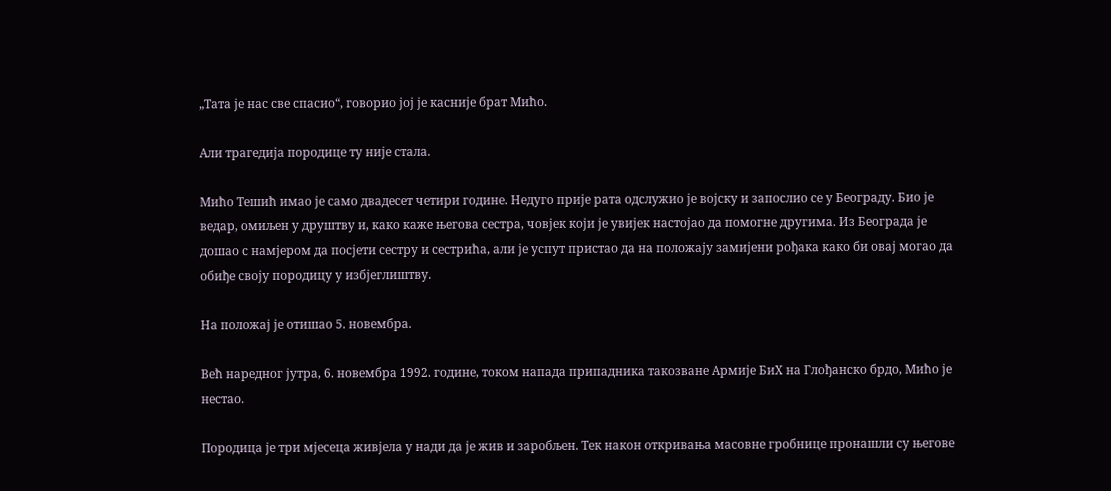„Тата је нас све спасио“, говорио јој је касније брат Мићо.

Али трагедија породице ту није стала.

Мићо Тешић имао је само двадесет четири године. Недуго прије рата одслужио је војску и запослио се у Београду. Био је ведар, омиљен у друштву и, како каже његова сестра, човјек који је увијек настојао да помогне другима. Из Београда је дошао с намјером да посјети сестру и сестрића, али је успут пристао да на положају замијени рођака како би овај могао да обиђе своју породицу у избјеглиштву.

На положај је отишао 5. новембра.

Већ наредног јутра, 6. новембра 1992. године, током напада припадника такозване Армије БиХ на Глођанско брдо, Мићо је нестао.

Породица је три мјесеца живјела у нади да је жив и заробљен. Тек након откривања масовне гробнице пронашли су његове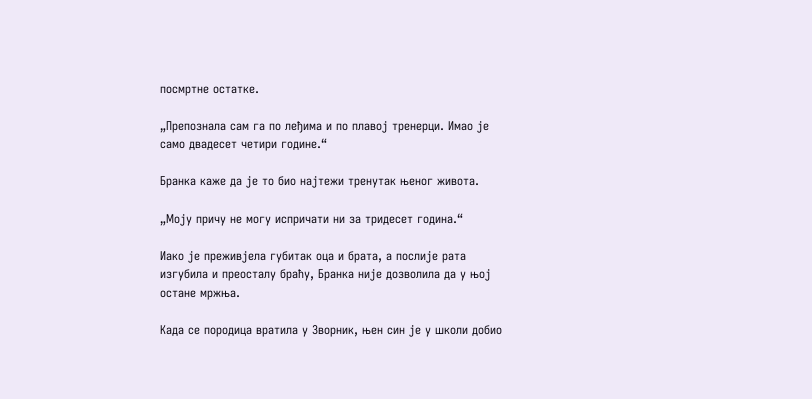посмртне остатке.

„Препознала сам га по леђима и по плавој тренерци. Имао је само двадесет четири године.“

Бранка каже да је то био најтежи тренутак њеног живота.

„Моју причу не могу испричати ни за тридесет година.“

Иако је преживјела губитак оца и брата, а послије рата изгубила и преосталу браћу, Бранка није дозволила да у њој остане мржња.

Када се породица вратила у Зворник, њен син је у школи добио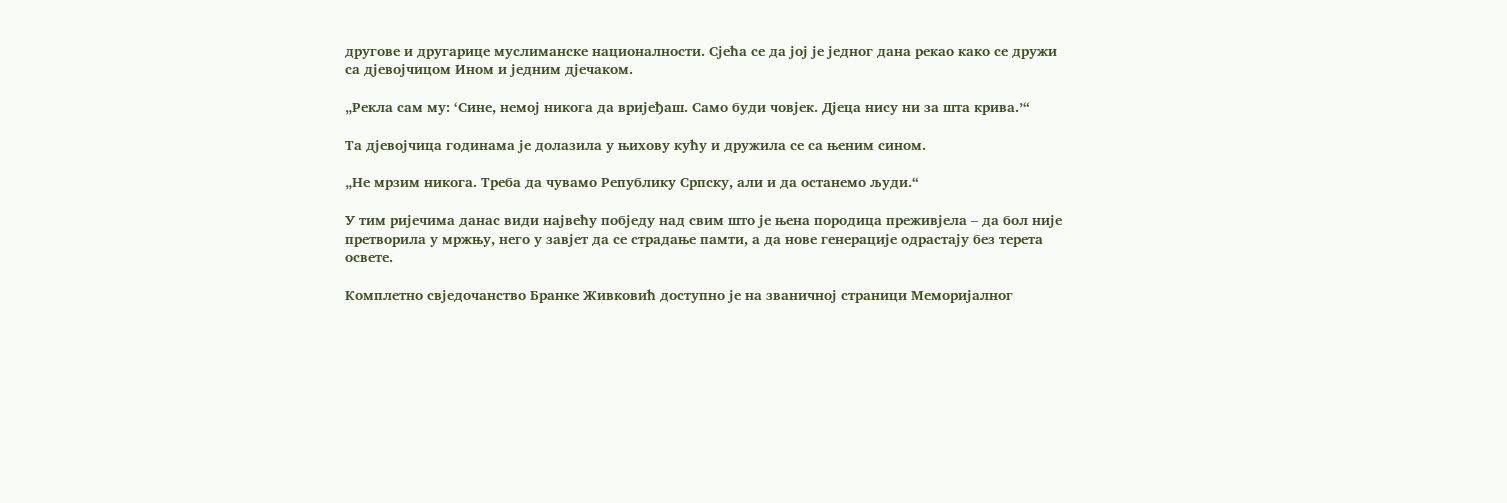другове и другарице муслиманске националности. Сјећа се да јој је једног дана рекао како се дружи са дјевојчицом Ином и једним дјечаком.

„Рекла сам му: ‘Сине, немој никога да вријеђаш. Само буди човјек. Дјеца нису ни за шта крива.’“

Та дјевојчица годинама је долазила у њихову кућу и дружила се са њеним сином.

„Не мрзим никога. Треба да чувамо Републику Српску, али и да останемо људи.“

У тим ријечима данас види највећу побједу над свим што је њена породица преживјела – да бол није претворила у мржњу, него у завјет да се страдање памти, а да нове генерације одрастају без терета освете.

Комплетно свједочанство Бранке Живковић доступно је на званичној страници Меморијалног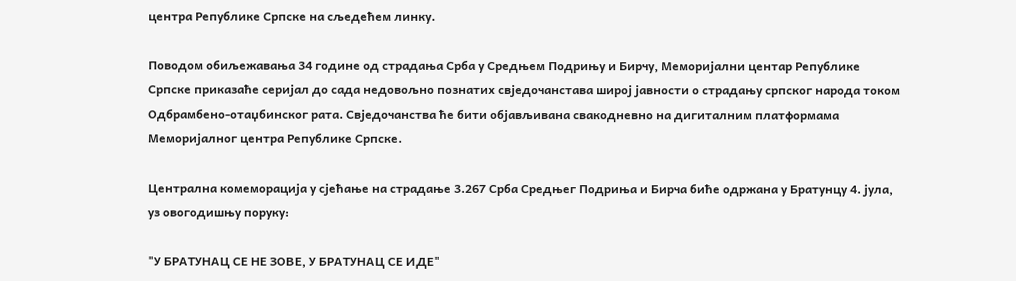центра Републике Српске на сљедећем линку.

Поводом обиљежавања 34 године од страдања Срба у Средњем Подрињу и Бирчу, Меморијални центар Републике Српске приказаће серијал до сада недовољно познатих свједочанстава широј јавности о страдању српског народа током Одбрамбено-отаџбинског рата. Свједочанства ће бити објављивана свакодневно на дигиталним платформама Меморијалног центра Републике Српске.

Централна комеморација у сјећање на страдање 3.267 Срба Средњег Подриња и Бирча биће одржана у Братунцу 4. јула, уз овогодишњу поруку:

"У БРАТУНАЦ СЕ НЕ ЗОВЕ, У БРАТУНАЦ СЕ ИДЕ"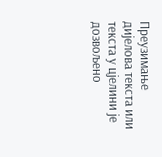Преузимање дијелова текста или текста у цјелини је дозвољено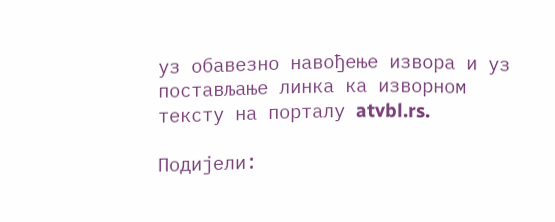уз обавезно навођење извора и уз постављање линка ка изворном тексту на порталу atvbl.rs.

Подијели: